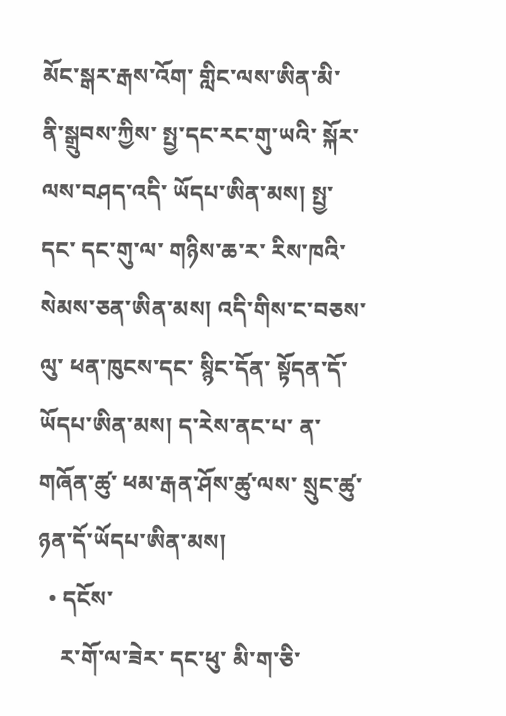མོང་སྒར་རྒས་འོག་ གླིང་ལས་ཨིན་མི་ ནི་སྒྲུབས་ཀྱིས་ སྤྱ་དང་རང་གུ་ཡའི་ སྐོར་ལས་བཤད་འདི་ ཡོདཔ་ཨིན་མས། སྤྱ་དང་ དང་གུ་ལ་ གཉིས་ཆ་ར་ རིས་ཁའི་ སེམས་ཅན་ཨིན་མས། འདི་གིས་ང་བཅས་ལུ་ ཕན་ཁུངས་དང་ སྙིང་དོན་ སྟོདན་དོ་ཡོདཔ་ཨིན་མས། ད་རེས་ནང་པ་ ན་གཞོན་ཚུ་ ཕམ་རྒན་ཤོས་ཚུ་ལས་ སྲུང་ཚུ་ ཉན་དོ་ཡོདཔ་ཨིན་མས།
  • དངོས་
    ར་གོ་ལ་ཟེར་ དང་ཕུ་ མི་ག་ཅི་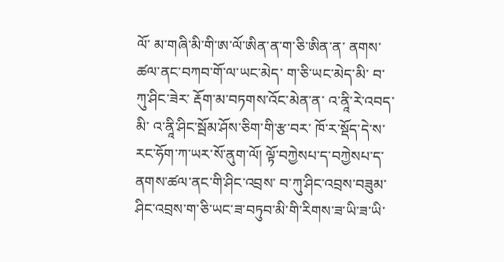ལོ་ མ་གཞི་མི་གི་ཨ་ལོ་ཨིན་ན་ག་ཅི་ཨིན་ན་ ནགས་ཚལ་ནང་བཀབ་གོ་ལ་ཡང་མེད་ ག་ཅི་ཡང་མེད་མི་ བ་ཀུ་ཤིང་ཟེར་ རྡོག་མ་བཏགས་འོང་མེན་ན་ འ་ནཱི་རེ་འབད་མི་ འ་ནཱི་ཤིང་སྦོམ་ཤོས་ཅིག་གི་རྩ་བར་ ཁོ་ར་སྡོད་དེ་ས་རང་ཧོག་ཀ་ཡར་སོ་ནུག་ལོ། ལྟོ་བཀྱེསཔ་ད་བཀྱེསཔ་ད་ ནགས་ཚལ་ནང་གི་ཤིང་འབྲས་ བ་ཀུ་ཤིང་འབྲས་བཟུམ་ ཤིང་འབྲས་ག་ཅི་ཡང་ཟ་བཏུབ་མི་གི་རིགས་ཟ་ཡི་ཟ་ཡི་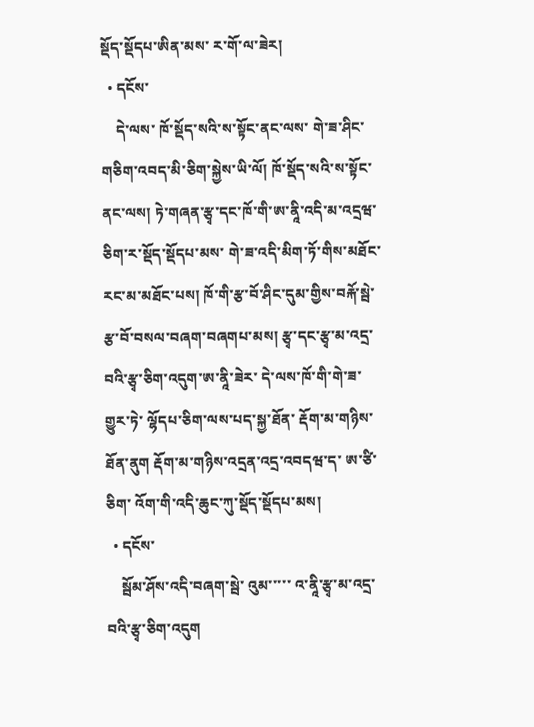སྡོད་སྡོདཔ་ཨིན་མས་ ར་གོ་ལ་ཟེར།
  • དངོས་
    དེ་ལས་ ཁོ་སྡོད་སའི་ས་སྟོང་ནང་ལས་ གེ་ཟ་ཤིང་གཅིག་འབད་མི་ཅིག་སྐྱེས་ཡི་ལོ། ཁོ་སྡོད་སའི་ས་སྟོང་ནང་ལས། ཏེ་གཞན་རྩྭ་དང་ཁོ་གི་ཨ་ནཱི་འདི་མ་འདྲཝ་ཅིག་ར་སྡོད་སྡོདཔ་མས་ གེ་ཟ་འདི་མིག་ཏོ་གིས་མཐོང་རང་མ་མཐོང་པས། ཁོ་གི་རྩ་བོ་ཤིང་དུམ་གྱིས་བརྐོ་སྦེ་ རྩ་བོ་བསལ་བཞག་བཞགཔ་མས། རྩྭ་དང་རྩྭ་མ་འདྲ་བའི་རྩྭ་ཅིག་འདུག་ཨ་ནཱི་ཟེར་ དེ་ལས་ཁོ་གི་གེ་ཟ་གྱུར་ཏེ་ ལྷོདཔ་ཅིག་ལས་པད་སྐྱ་ཐོན་ རྡོག་མ་གཉིས་ཐོན་ནུག རྡོག་མ་གཉིས་འདྲན་འདྲ་འབདཝ་ད་ ཨ་ཙི་ཅིག་ འོག་གི་འདི་ཆུང་ཀུ་སྡོད་སྡོདཔ་མས།
  • དངོས་
    སྦོམ་ཤོས་འདི་བཞག་སྦེ་ འུམ་་་་་ འ་ནཱི་རྩྭ་མ་འདྲ་བའི་རྩྭ་ཅིག་འདུག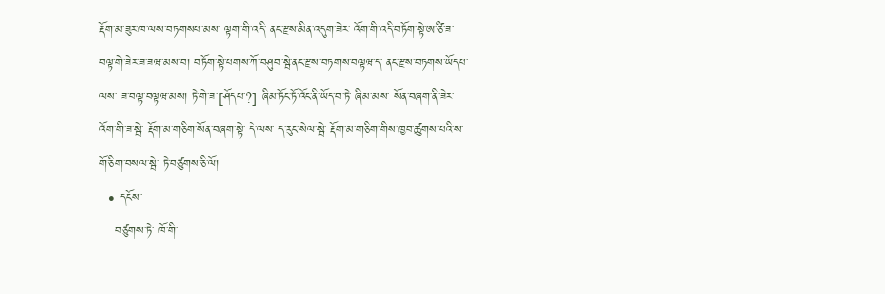རྡོག་མ་ཟུར་ཁ་ལས་བཏགསཔ་མས་ ལྟག་གི་འདི་ ནང་རྫས་མིན་འདུག་ཟེར་ འོག་གི་འདི་བཏོག་སྟེ་ཨ་ཙི་ཟ་བལྟ་གེ་ཟེར་ཟ་ཟཝ་མས་བ། བཏོག་སྟེ་པགས་ཀོ་བཤུབ་སྦེ་ནང་རྫས་བཏགས་བལྟཝ་ད་ ནང་རྫས་བཏགས་ཡོདཔ་ལས་ ཟ་བལྟ་བལྟཝ་མས། ཏེ་གེ་ཟ་[ཤོདཔ་?] ཞིམ་ཏོང་ཏོ་འོང་ནི་ཡོད་བ་ཏེ་ ཞིམ་མས་ སོན་བཞག་ནི་ཟེར་ འོག་གི་ཟ་སྦེ་ རྡོག་མ་གཅིག་སོན་བཞག་སྟེ་ དེ་ལས་ ད་རུང་སེལ་སྦེ་ རྡོག་མ་གཅིག་གིས་ཁྱབ་ཚུགས་པའི་ས་གོ་ཅིག་བསལ་སྦེ་ ཏེ་བཙུགས་ཅི་ལོ།
  • དངོས་
    བཙུགས་ཏེ་ ཁོ་གི་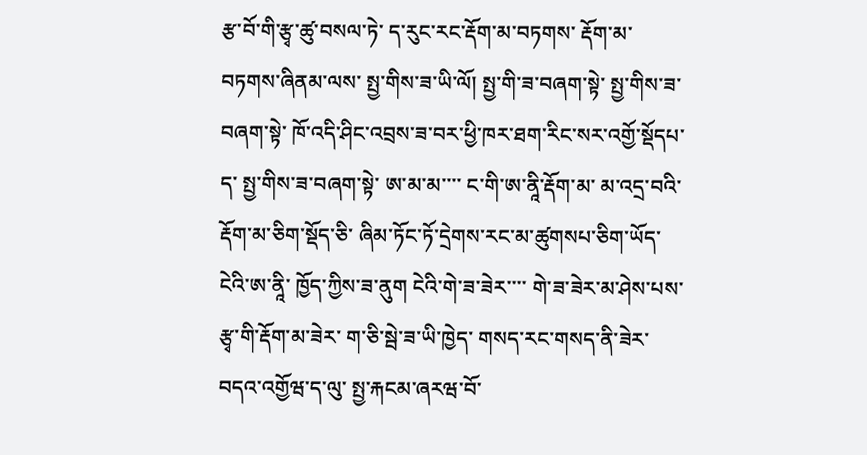རྩ་བོ་གི་རྩྭ་ཚུ་བསལ་ཏེ་ ད་རུང་རང་རྡོག་མ་བཏགས་ རྡོག་མ་བཏགས་ཞིནམ་ལས་ སྤྱ་གིས་ཟ་ཡི་ལོ། སྤྱ་གི་ཟ་བཞག་སྟེ་ སྤྱ་གིས་ཟ་བཞག་སྟེ་ ཁོ་འདི་ཤིང་འབྲས་ཟ་བར་ཕྱི་ཁར་ཐག་རིང་སར་འགྱོ་སྡོདཔ་ད་ སྤྱ་གིས་ཟ་བཞག་སྟེ་ ཨ་མ་མ་་་་ ང་གི་ཨ་ནཱི་རྡོག་མ་ མ་འདྲ་བའི་རྡོག་མ་ཅིག་སྡོད་ཅི་ ཞིམ་ཏོང་ཏོ་དྲེགས་རང་མ་ཚུགསཔ་ཅིག་ཡོད་ངེའི་ཨ་ནཱི་ ཁྱོད་ཀྱིས་ཟ་ནུག ངེའི་གེ་ཟ་ཟེར་་་་ གེ་ཟ་ཟེར་མ་ཤེས་པས་ རྩྭ་གི་རྡོག་མ་ཟེར་ ག་ཅི་སྦེ་ཟ་ཡི་ཁྱེད་ གསད་རང་གསད་ནི་ཟེར་ བདའ་འགྱོཝ་ད་ལུ་ སྤྱ་རྐངམ་ཞརཝ་བོ་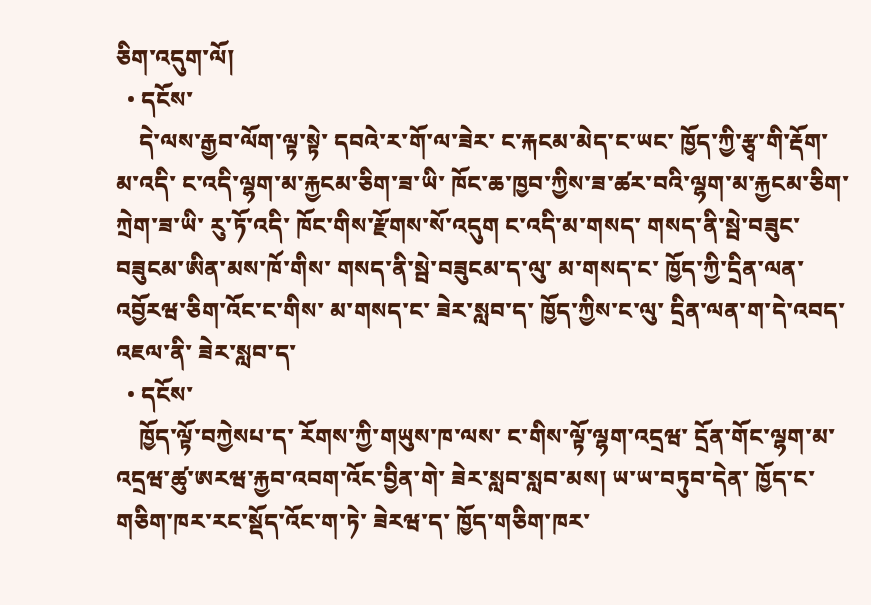ཅིག་འདུག་ལོ།
  • དངོས་
    དེ་ལས་རྒྱབ་ལོག་ལྟ་སྟེ་ དབའེ་ར་གོ་ལ་ཟེར་ ང་རྐངམ་མེད་ང་ཡང་ ཁྱོད་ཀྱི་རྩྭ་གི་རྡོག་མ་འདི་ ང་འདི་ལྷག་མ་རྐྱངམ་ཅིག་ཟ་ཡི་ ཁོང་ཆ་ཁྱབ་ཀྱིས་ཟ་ཚར་བའི་ལྷག་མ་རྐྱངམ་ཅིག་ ཀྲེག་ཟ་ཡི་ རུ་ཏོ་འདི་ ཁོང་གིས་རྫོགས་སོ་འདུག ང་འདི་མ་གསད་ གསད་ནི་སྦེ་བཟུང་བཟུངམ་ཨིན་མས་ཁོ་གིས་ གསད་ནི་སྦེ་བཟུངམ་ད་ལུ་ མ་གསད་ང་ ཁྱོད་ཀྱི་དྲིན་ལན་འབྱོརཝ་ཅིག་འོང་ང་གིས་ མ་གསད་ང་ ཟེར་སླབ་ད་ ཁྱོད་ཀྱིས་ང་ལུ་ དྲིན་ལན་ག་དེ་འབད་འཇལ་ནི་ ཟེར་སླབ་ད་
  • དངོས་
    ཁྱོད་ལྟོ་བཀྱེསཔ་ད་ རོགས་ཀྱི་གཡུས་ཁ་ལས་ ང་གིས་ལྟོ་ལྷག་འདྲཝ་ དྲོན་གོང་ལྷག་མ་འདྲཝ་ཚུ་ཨརཝ་རྐྱབ་འབག་འོང་བྱིན་གེ་ ཟེར་སླབ་སླབ་མས། ཡ་ཡ་བཏུབ་དེན་ ཁྱོད་ང་གཅིག་ཁར་རང་སྡོད་འོང་ག་ཏེ་ ཟེརཝ་ད་ ཁྱོད་གཅིག་ཁར་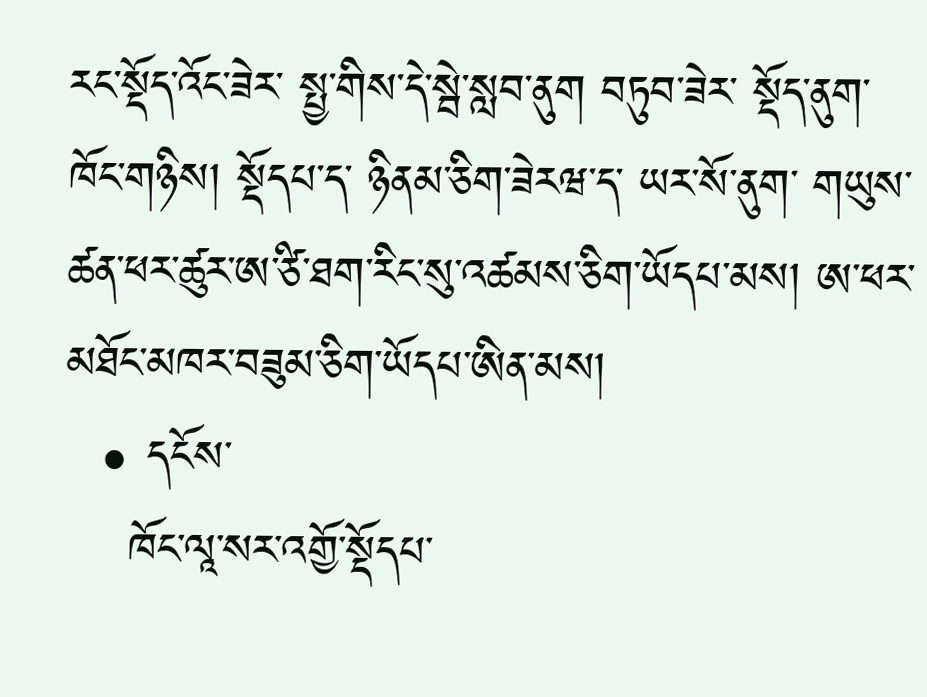རང་སྡོད་འོང་ཟེར་ སྤྱ་གིས་དེ་སྦེ་སླབ་ནུག བཏུབ་ཟེར་ སྡོད་ནུག་ཁོང་གཉིས། སྡོདཔ་ད་ ཉིནམ་ཅིག་ཟེརཝ་ད་ ཡར་སོ་ནུག་ གཡུས་ཚན་ཕར་ཚུར་ཨ་ཙི་ཐག་རིང་སུ་འཚམས་ཅིག་ཡོདཔ་མས། ཨ་ཕར་མཐོང་མཁར་བཟུམ་ཅིག་ཡོདཔ་ཨིན་མས།
  • དངོས་
    ཁོང་ལཱ་སར་འགྱོ་སྡོདཔ་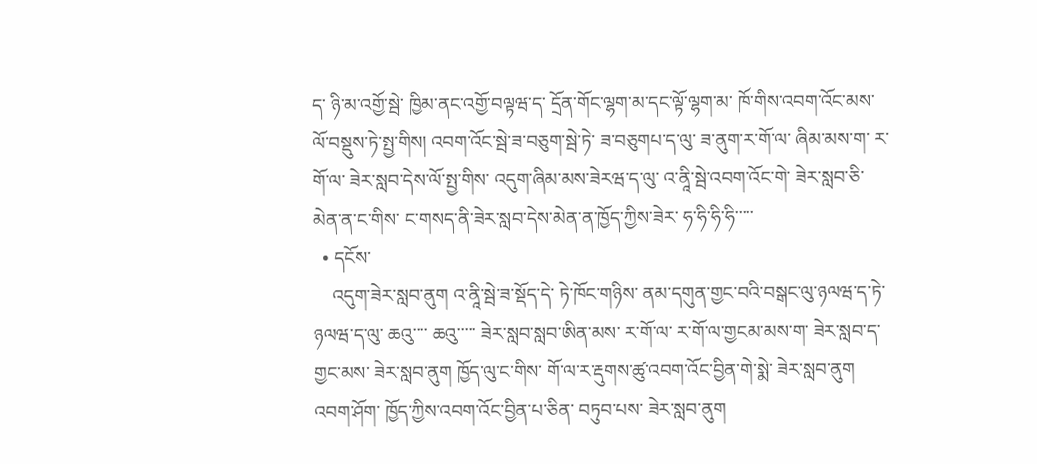ད་ ཉི་མ་འགྱོ་སྦེ་ ཁྱིམ་ནང་འགྱོ་བལྟཝ་ད་ དྲོན་གོང་ལྷག་མ་དང་ལྟོ་ལྷག་མ་ ཁོ་གིས་འབག་འོང་མས་ལོ་བསྡུས་ཏེ་སྤྱ་གིས། འབག་འོང་སྦེ་ཟ་བཅུག་སྦེ་ཏེ་ ཟ་བཅུགཔ་ད་ལུ་ ཟ་ནུག་ར་གོ་ལ་ ཞིམ་མས་ག་ ར་གོ་ལ་ ཟེར་སླབ་དེས་ལོ་སྤྱ་གིས་ འདུག་ཞིམ་མས་ཟེརཝ་ད་ལུ་ འ་ནཱི་སྦེ་འབག་འོང་གེ་ ཟེར་སླབ་ཅི་མེན་ན་ང་གིས་ ང་གསད་ནི་ཟེར་སླབ་དེས་མེན་ན་ཁྱོད་ཀྱིས་ཟེར་ ཧ་ཧི་ཧི་ཧི་་་་་
  • དངོས་
    འདུག་ཟེར་སླབ་ནུག འ་ནཱི་སྦེ་ཟ་སྡོད་དེ་ ཏེ་ཁོང་གཉིས་ ནམ་དགུན་གྱང་བའི་བསྒང་ལུ་ཉལཝ་ད་ཏེ་ ཉལཝ་ད་ལུ་ ཆའུ་་་་ ཆའུ་་་་་ ཟེར་སླབ་སླབ་ཨིན་མས་ ར་གོ་ལ་ ར་གོ་ལ་གྱངམ་མས་ག་ ཟེར་སླབ་ད་ གྱང་མས་ ཟེར་སླབ་ནུག ཁྱོད་ལུ་ང་གིས་ གོ་ལ་ར་རྡུགས་ཚུ་འབག་འོང་བྱིན་གེ་སྨེ་ ཟེར་སླབ་ནུག འབག་ཤོག་ ཁྱོད་ཀྱིས་འབག་འོང་བྱིན་པ་ཅིན་ བཏུབ་པས་ ཟེར་སླབ་ནུག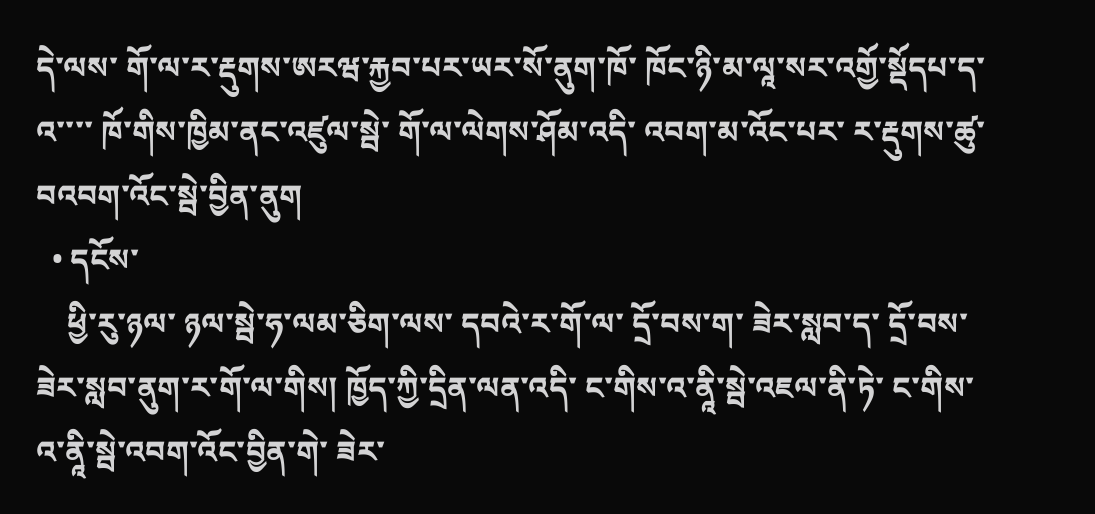དེ་ལས་ གོ་ལ་ར་རྡུགས་ཨརཝ་རྐྱབ་པར་ཡར་སོ་ནུག་ཁོ་ ཁོང་ཉི་མ་ལཱ་སར་འགྱོ་སྡོདཔ་ད་ འ་་་་ ཁོ་གིས་ཁྱིམ་ནང་འཛུལ་སྦེ་ གོ་ལ་ལེགས་ཤོམ་འདི་ འབག་མ་འོང་པར་ ར་རྡུགས་ཚུ་བའབག་འོང་སྦེ་བྱིན་ནུག
  • དངོས་
    ཕྱི་རུ་ཉལ་ ཉལ་སྦེ་ཧ་ལམ་ཅིག་ལས་ དབའེ་ར་གོ་ལ་ དྲོ་བས་ག་ ཟེར་སླབ་ད་ དྲོ་བས་ ཟེར་སླབ་ནུག་ར་གོ་ལ་གིས། ཁྱོད་ཀྱི་དྲིན་ལན་འདི་ ང་གིས་འ་ནཱི་སྦེ་འཇལ་ནི་ཏེ་ ང་གིས་འ་ནཱི་སྦེ་འབག་འོང་བྱིན་གེ་ ཟེར་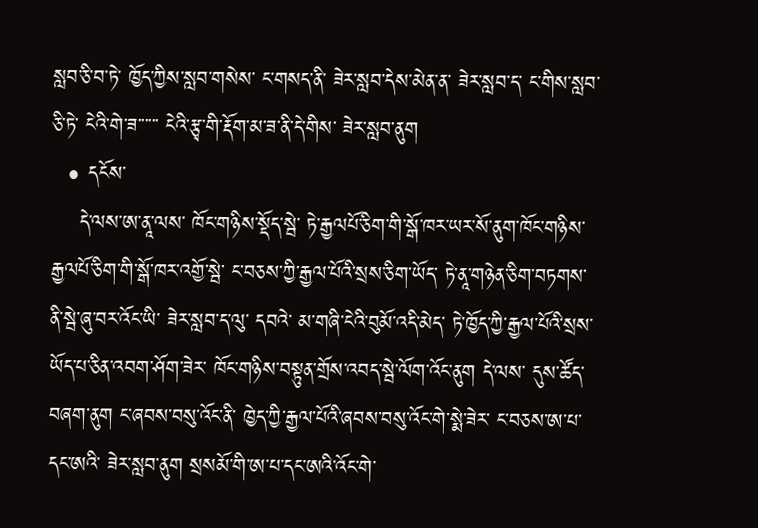སླབ་ཅི་བ་ཏེ་ ཁྱོད་ཀྱིས་སླབ་གསེས་ ང་གསད་ནི་ ཟེར་སླབ་དེས་མེན་ན་ ཟེར་སླབ་ད་ ང་གིས་སླབ་ཅི་ཏེ་ ངེའི་གེ་ཟ་་་་་་ ངེའི་རྩྭ་གི་རྡོག་མ་ཟ་ནི་དེ་གིས་ ཟེར་སླབ་ནུག
  • དངོས་
    དེ་ལས་ཨ་ནཱ་ལས་ ཁོང་གཉིས་སྡོད་སྦེ་ ཏེ་རྒྱལཔོ་ཅིག་གི་སྒོ་ཁར་ཡར་སོ་ནུག་ཁོང་གཉིས་ རྒྱལཔོ་ཅིག་གི་སྒོ་ཁར་འགྱོ་སྦེ་ ང་བཅས་ཀྱི་རྒྱལ་པོའི་སྲས་ཅིག་ཡོད་ ཏེ་ནཱ་གཉེན་ཅིག་བཏགས་ནི་སྦེ་ཞུ་བར་འོང་ཡི་ ཟེར་སླབ་ད་ལུ་ དབའེ་ མ་གཞི་ངེའི་བུམོ་འདི་མེད་ ཏེ་ཁྱོད་ཀྱི་རྒྱལ་པོའི་སྲས་ཡོད་པ་ཅིན་འབག་ཤོག་ཟེར་ ཁོང་གཉིས་བསྟུན་གྲོས་འབད་སྦེ་ལོག་འོང་ནུག དེ་ལས་ དུས་ཚོད་བཞག་ནུག ང་ཞབས་བསུ་འོང་ནི་ ཁྱེད་ཀྱི་རྒྱལ་པོའི་ཞབས་བསུ་འོང་གེ་སྨེ་ཟེར་ ང་བཅས་ཨ་པ་དང་ཨའི་ ཟེར་སླབ་ནུག སྲསམོ་གི་ཨ་པ་དང་ཨའི་འོང་གེ་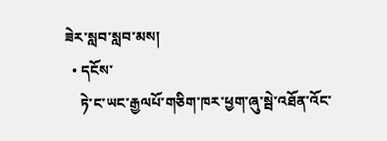ཟེར་སླབ་སླབ་མས།
  • དངོས་
    ཏེ་ང་ཡང་རྒྱལཔོ་གཅིག་ཁར་ཕྱག་ཞུ་སྦེ་འཐོན་འོང་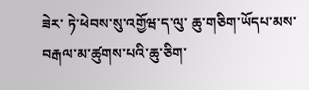ཟེར་ ཏེ་ཕེབས་སུ་འགྱོཝ་ད་ལུ་ ཆུ་གཅིག་ཡོདཔ་མས་ བརྒལ་མ་ཚུགས་པའི་ཆུ་ཅིག་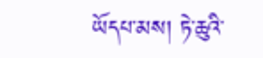ཡོདཔ་མས། ཏེ་ཆུའི་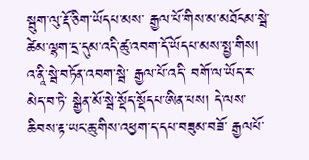སྦུག་ལུ་རྡོ་ཅིག་ཡོདཔ་མས་ རྒྱལ་པོ་གིས་མ་མཐོངམ་སྦེ་ ཚེམ་ལྷག་དྲ་དུམ་འདི་ཚུ་འབག་དོ་ཡོདཔ་མས་སྤྱ་གིས། འ་ནཱི་སྦེ་བཏོན་འབག་སྦེ་ རྒྱལ་པོ་འདི་ བགོ་ལ་ཡོད་ར་མེད་བ་ཏེ་ སྒྱེན་མོ་སྦེ་སྡོད་སྡོདཔ་ཨིན་པས། དེ་ལས་ཆིབས་རྟ་ཡང་ཆུ་གིས་འཕྱག་ད་དཔ་བཟུམ་བཟོ་ རྒྱལཔོ་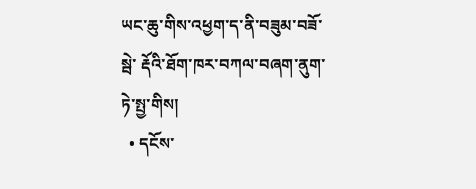ཡང་ཆུ་གིས་འཕྱག་ད་ནི་བཟུམ་བཟོ་སྦེ་ རྡོའི་ཐོག་ཁར་བཀལ་བཞག་ནུག་ཏེ་སྤྱ་གིས།
  • དངོས་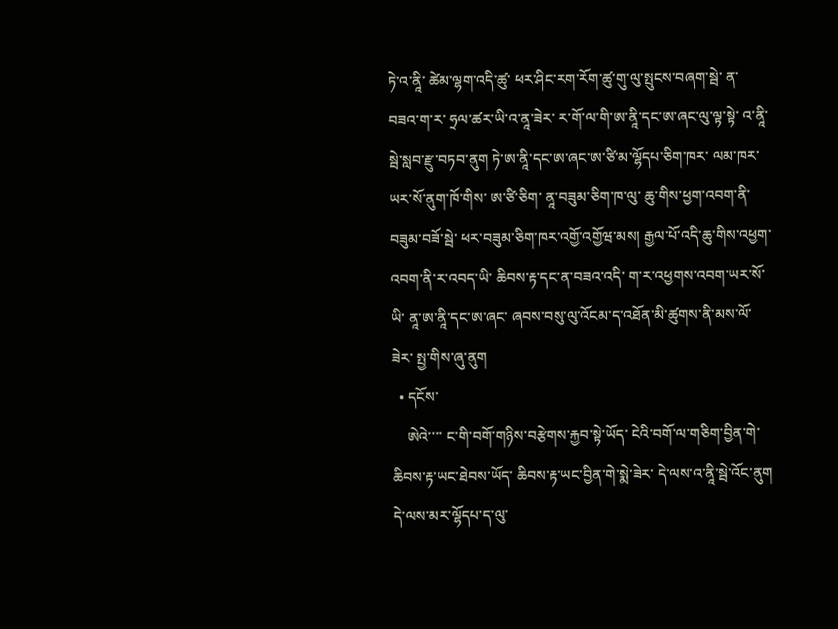ཏེ་འ་ནཱི་ ཚེམ་ལྷག་འདི་ཚུ་ ཕར་ཤིང་རག་རོག་ཚུ་གུ་ལུ་སྤུངས་བཞག་སྦེ་ ན་བཟའ་ག་ར་ ཧྲལ་ཚར་ཡི་འ་ནཱ་ཟེར་ ར་གོ་ལ་གི་ཨ་ནཱི་དང་ཨ་ཞང་ལུ་ལྟ་སྟེ་ འ་ནཱི་སྦེ་སླབ་རྫུ་བཏབ་ནུག ཏེ་ཨ་ནཱི་དང་ཨ་ཞང་ཨ་ཙི་མ་ལྷོདཔ་ཅིག་ཁར་ ལམ་ཁར་ཡར་སོ་ནུག་ཁོ་གིས་ ཨ་ཙི་ཅིག་ ནཱ་བཟུམ་ཅིག་ཁ་ལུ་ ཆུ་གིས་ཕྱག་འབག་ནི་བཟུམ་བཟོ་སྦེ་ ཕར་བཟུམ་ཅིག་ཁར་འགྱོ་འགྱོཝ་མས། རྒྱལ་པོ་འདི་ཆུ་གིས་འཕྱག་འབག་ནི་ར་འབད་ཡི་ ཆིབས་རྟ་དང་ན་བཟའ་འདི་ ག་ར་འཕྱགས་འབག་ཡར་སོ་ཡི་ ནཱ་ཨ་ནཱི་དང་ཨ་ཞང་ ཞབས་བསུ་ལུ་འོངམ་ད་འཐོན་མི་ཚུགས་ནི་མས་ལོ་ཟེར་ སྤྱ་གིས་ཞུ་ནུག
  • དངོས་
    ཨེའེ་་་་ ང་གི་བགོ་གཉིས་བརྩེགས་རྐྱབ་སྟེ་ཡོད་ ངེའི་བགོ་ལ་གཅིག་བྱིན་གེ་ ཆིབས་རྟ་ཡང་ཐེབས་ཡོད་ ཆིབས་རྟ་ཡང་བྱིན་གེ་སྨེ་ཟེར་ དེ་ལས་འ་ནཱི་སྦེ་འོང་ནུག དེ་ལས་མར་ལྷོདཔ་ད་ལུ་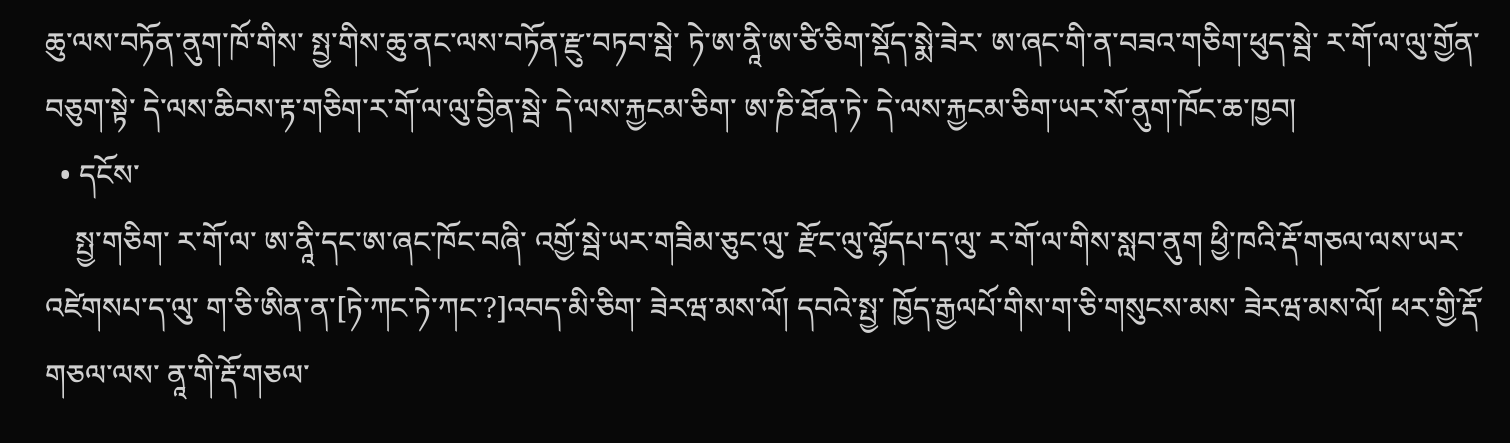ཆུ་ལས་བཏོན་ནུག་ཁོ་གིས་ སྤྱ་གིས་ཆུ་ནང་ལས་བཏོན་རྫུ་བཏབ་སྦེ་ ཏེ་ཨ་ནཱི་ཨ་ཙི་ཅིག་སྡོད་སྨེ་ཟེར་ ཨ་ཞང་གི་ན་བཟའ་གཅིག་ཕུད་སྦེ་ ར་གོ་ལ་ལུ་གྱོན་བཅུག་སྟེ་ དེ་ལས་ཆིབས་རྟ་གཅིག་ར་གོ་ལ་ལུ་བྱིན་སྦེ་ དེ་ལས་རྐྱངམ་ཅིག་ ཨ་ཎི་ཐོན་ཏེ་ དེ་ལས་རྐྱངམ་ཅིག་ཡར་སོ་ནུག་ཁོང་ཆ་ཁྱབ།
  • དངོས་
    སྤྱ་གཅིག་ ར་གོ་ལ་ ཨ་ནཱི་དང་ཨ་ཞང་ཁོང་བཞི་ འགྱོ་སྦེ་ཡར་གཟིམ་ཅུང་ལུ་ རྫོང་ལུ་ལྷོདཔ་ད་ལུ་ ར་གོ་ལ་གིས་སླབ་ནུག ཕྱི་ཁའི་རྡོ་གཅལ་ལས་ཡར་འཛེགསཔ་ད་ལུ་ ག་ཅི་ཨིན་ན་[ཏེ་ཀང་ཏེ་ཀང་?]འབད་མི་ཅིག་ ཟེརཝ་མས་ལོ། དབའེ་སྤྱ་ ཁྱོད་རྒྱལཔོ་གིས་ག་ཅི་གསུངས་མས་ ཟེརཝ་མས་ལོ། ཕར་གྱི་རྡོ་གཅལ་ལས་ ནཱ་གི་རྡོ་གཅལ་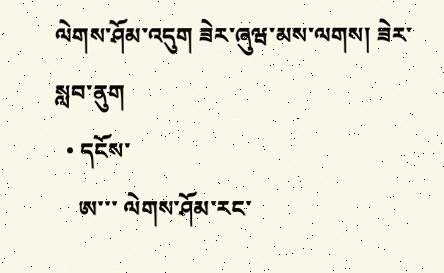ལེགས་ཤོམ་འདུག ཟེར་ཞུཝ་མས་ལགས། ཟེར་སླབ་ནུག
  • དངོས་
    ཨ་་་ ལེགས་ཤོམ་རང་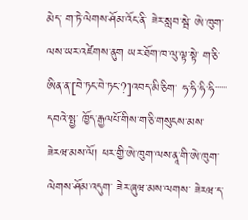མེད་ ག་ཏེ་ལེགས་ཤོམ་འོང་ནི་ ཟེར་སླབ་སྦེ་ ཨེ་ཁུག་ལས་ཡར་འཛེགས་ནུག ཡར་ཐོག་ཁ་ལུ་ལྟ་སྟེ་ ག་ཅི་ཨིན་ན་[བེ་ཏང་བེ་ཏང་?]འབད་མི་ཅིག་ ཧ་ཧི་ཧི་ཧི་་་་་་ དབའེ་སྤྱ་ ཁྱོད་རྒྱལཔོ་གིས་ག་ཅི་གསུངས་མས་ ཟེརཝ་མས་ལོ། ཕར་གྱི་ཨེ་ཁུག་ལས་ནཱ་གི་ཨེ་ཁུག་ལེགས་ཤོམ་འདུག་ ཟེར་ཞུཝ་མས་ལགས་ ཟེརཝ་ད་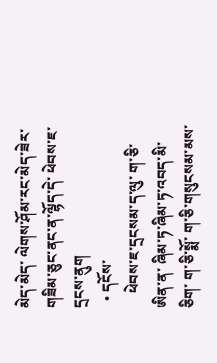མེད་མེད་ ལེགས་ཤོམ་རང་མེད་ཟེར་ གཟིམ་ཅུང་ནང་ན་ལྷོད་དེ་ ཕེབས་ཇ་དྲངས་ནུག
  • དངོས་
    ཕེབས་ཇ་དྲངསམ་ད་ལུ་ ག་ཅི་ཨིན་ན་ ཞིམ་ཏ་ཞིམ་ཏ་འབད་མི་ཅིག་ ག་ཅི་སྨོ་ ག་ཅི་གསུངསམ་མས་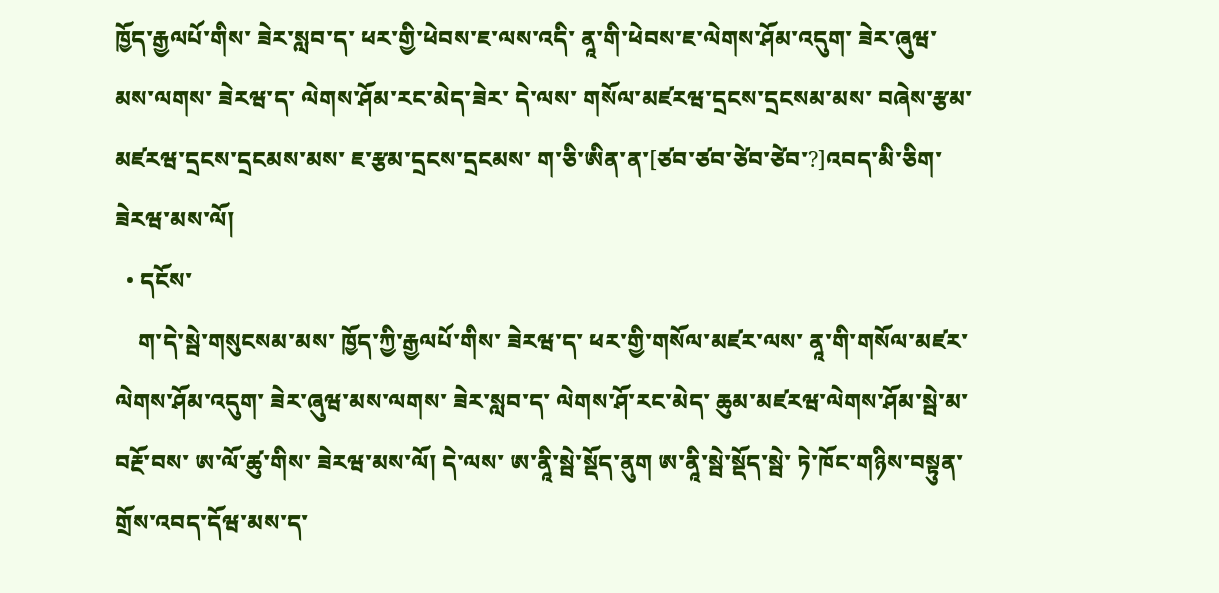ཁྱོད་རྒྱལཔོ་གིས་ ཟེར་སླབ་ད་ ཕར་གྱི་ཕེབས་ཇ་ལས་འདི་ ནཱ་གི་ཕེབས་ཇ་ལེགས་ཤོམ་འདུག་ ཟེར་ཞུཝ་མས་ལགས་ ཟེརཝ་ད་ ལེགས་ཤོམ་རང་མེད་ཟེར་ དེ་ལས་ གསོལ་མཛརཝ་དྲངས་དྲངསམ་མས་ བཞེས་རྩམ་ མཛརཝ་དྲངས་དྲངམས་མས་ ཇ་རྩམ་དྲངས་དྲངམས་ ག་ཅི་ཨིན་ན་[ཙབ་ཙབ་ཙེབ་ཙེབ་?]འབད་མི་ཅིག་ ཟེརཝ་མས་ལོ།
  • དངོས་
    ག་དེ་སྦེ་གསུངསམ་མས་ ཁྱོད་ཀྱི་རྒྱལཔོ་གིས་ ཟེརཝ་ད་ ཕར་གྱི་གསོལ་མཛར་ལས་ ནཱ་གི་གསོལ་མཛར་ལེགས་ཤོམ་འདུག་ ཟེར་ཞུཝ་མས་ལགས་ ཟེར་སླབ་ད་ ལེགས་ཤོ་རང་མེད་ ཆུམ་མཛརཝ་ལེགས་ཤོམ་སྦེ་མ་བརྔོ་བས་ ཨ་ལོ་ཚུ་གིས་ ཟེརཝ་མས་ལོ། དེ་ལས་ ཨ་ནཱི་སྦེ་སྡོད་ནུག ཨ་ནཱི་སྦེ་སྡོད་སྦེ་ ཏེ་ཁོང་གཉིས་བསྟུན་གྲོས་འབད་དོཝ་མས་ད་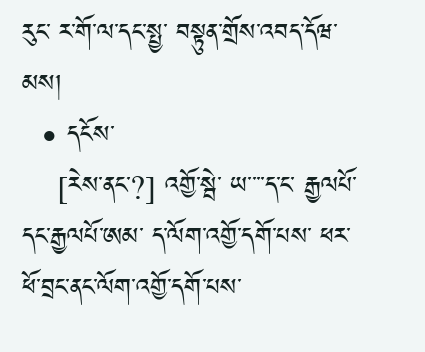རུང་ ར་གོ་ལ་དང་སྤྱ་ བསྟུན་གྲོས་འབད་དོཝ་མས།
  • དངོས་
    [རེས་ནང་?] འགྱོ་སྦེ་ ཡ་་་་ད་ང་ རྒྱལཔོ་དང་རྒྱལཔོ་ཨམ་ ད་ལོག་འགྱོ་དགོ་པས་ ཕར་ཕོ་བྲང་ནང་ལོག་འགྱོ་དགོ་པས་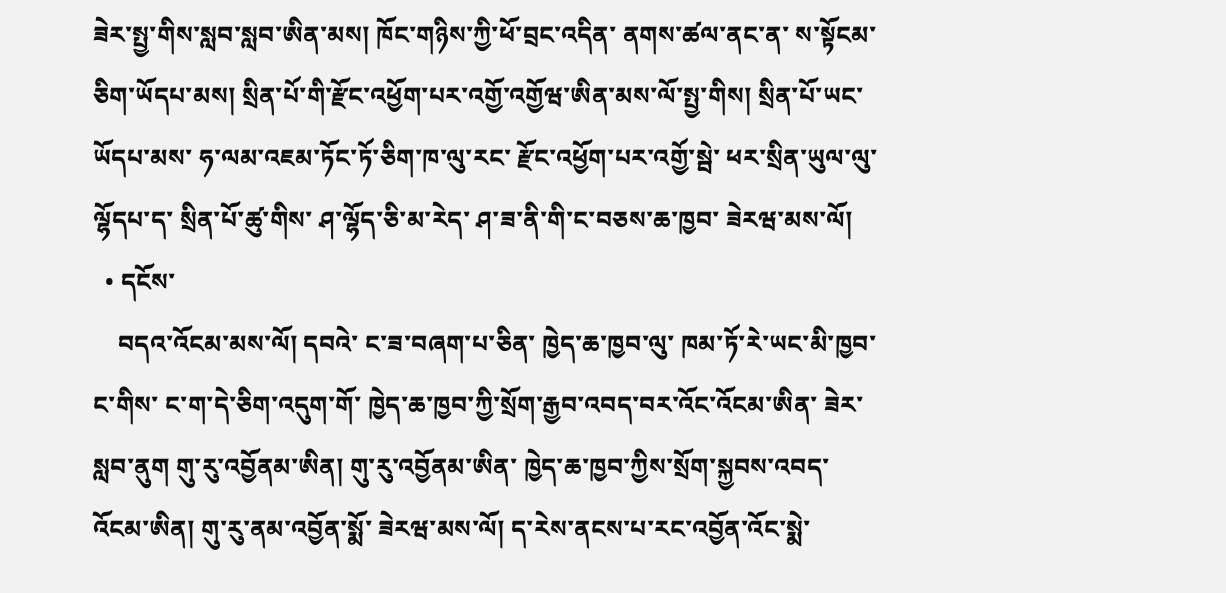ཟེར་སྤྱ་གིས་སླབ་སླབ་ཨིན་མས། ཁོང་གཉིས་ཀྱི་ཕོ་བྲང་འདིན་ ནགས་ཚལ་ནང་ན་ ས་སྟོངམ་ཅིག་ཡོདཔ་མས། སྲིན་པོ་གི་རྫོང་འཕྱོག་པར་འགྱོ་འགྱོཝ་ཨིན་མས་ལོ་སྤྱ་གིས། སྲིན་པོ་ཡང་ཡོདཔ་མས་ ཧ་ལམ་འཇམ་ཏོང་ཏོ་ཅིག་ཁ་ལུ་རང་ རྫོང་འཕྱོག་པར་འགྱོ་སྦེ་ ཕར་སྲིན་ཡུལ་ལུ་ལྷོདཔ་ད་ སྲིན་པོ་ཚུ་གིས་ ཤ་ལྷོད་ཅི་མ་རེད་ ཤ་ཟ་ནི་གི་ང་བཅས་ཆ་ཁྱབ་ ཟེརཝ་མས་ལོ།
  • དངོས་
    བདའ་འོངམ་མས་ལོ། དབའེ་ ང་ཟ་བཞག་པ་ཅིན་ ཁྱེད་ཆ་ཁྱབ་ལུ་ ཁམ་ཏོ་རེ་ཡང་མི་ཁྱབ་ང་གིས་ ང་ག་དེ་ཅིག་འདུག་གོ་ ཁྱེད་ཆ་ཁྱབ་ཀྱི་སྲོག་རྒྱབ་འབད་བར་འོང་འོངམ་ཨིན་ ཟེར་སླབ་ནུག གུ་རུ་འབྱོནམ་ཨིན། གུ་རུ་འབྱོནམ་ཨིན་ ཁྱེད་ཆ་ཁྱབ་ཀྱིས་སྲོག་སྐྱབས་འབད་འོངམ་ཨིན། གུ་རུ་ནམ་འབྱོན་སྨོ་ ཟེརཝ་མས་ལོ། ད་རེས་ནངས་པ་རང་འབྱོན་འོང་སྨེ་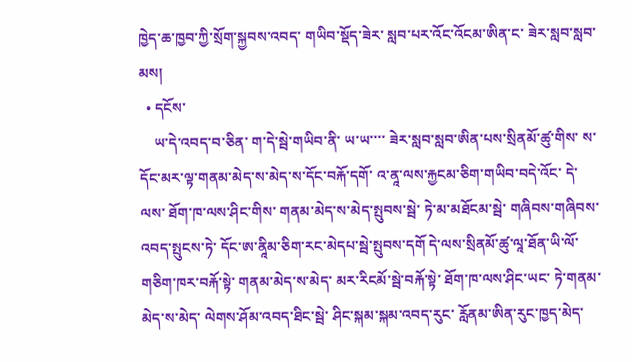ཁྱེད་ཆ་ཁྱབ་ཀྱི་སྲོག་སྐྱབས་འབད་ གཡིབ་སྡོད་ཟེར་ སླབ་པར་འོང་འོངམ་ཨིན་ང་ ཟེར་སླབ་སླབ་མས།
  • དངོས་
    ཡ་དེ་འབད་བ་ཅིན་ ག་དེ་སྦེ་གཡིབ་ནི་ ཡ་ཡ་་་་ ཟེར་སླབ་སླབ་ཨིན་པས་སྲིནམོ་ཚུ་གིས་ ས་དོང་མར་ལྟ་གནམ་མེད་ས་མེད་ས་དོང་བརྐོ་དགོ་ འ་ནཱ་ལས་རྐྱངམ་ཅིག་གཡིབ་བདེ་འོང་ དེ་ལས་ ཐོག་ཁ་ལས་ཤིང་གིས་ གནམ་མེད་ས་མེད་སྤུབས་སྦེ་ ཏེ་མ་མཐོངམ་སྦེ་ གཞིབས་གཞིབས་འབད་སྤུངས་ཏེ་ དོང་ཨ་ནཱིམ་ཅིག་རང་མེདཔ་སྦེ་སྤུབས་དགོ དེ་ལས་སྲིནམོ་ཚུ་ལཱ་ཐོན་ཡི་ལོ་ གཅིག་ཁར་བརྐོ་སྟེ་ གནམ་མེད་ས་མེད་ མར་རིངམོ་སྦེ་བརྐོ་སྟེ་ ཐོག་ཁ་ལས་ཤིང་ཡང་ ཏེ་གནམ་མེད་ས་མེད་ ལེགས་ཤོམ་འབད་ཐིང་སྦེ་ ཤིང་སྐམ་སྐམ་འབད་རུང་ རློནམ་ཨིན་རུང་ཁྱད་མེད་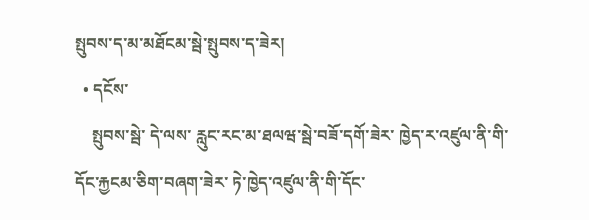སྤུབས་ད་མ་མཐོངམ་སྦེ་སྤུབས་ད་ཟེར།
  • དངོས་
    སྤུབས་སྦེ་ དེ་ལས་ རླུང་རང་མ་ཐལཝ་སྦེ་བཟོ་དགོ་ཟེར་ ཁྱེད་ར་འཛུལ་ནི་གི་དོང་རྐྱངམ་ཅིག་བཞག་ཟེར་ ཏེ་ཁྱེད་འཛུལ་ནི་གི་དོང་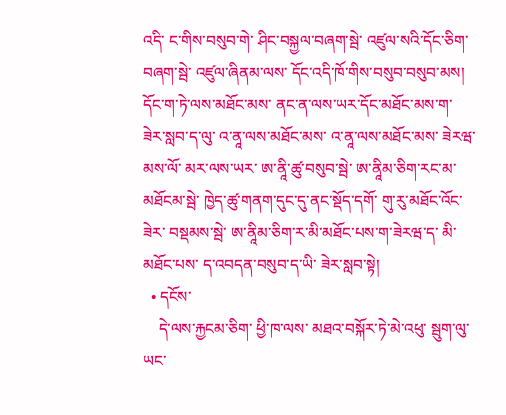འདི་ ང་གིས་བསུབ་གེ་ ཤིང་བསྐྱལ་བཞག་སྦེ་ འཛུལ་སའི་དོང་ཅིག་བཞག་སྦེ་ འཛུལ་ཞིནམ་ལས་ དོང་འདི་ཁོ་གིས་བསུབ་བསུབ་མས། དོང་ག་ཏེ་ལས་མཐོང་མས་ ནང་ན་ལས་ཡར་དོང་མཐོང་མས་ག་ ཟེར་སླབ་ད་ལུ་ འ་ནཱ་ལས་མཐོང་མས་ འ་ནཱ་ལས་མཐོང་མས་ ཟེརཝ་མས་ལོ་ མར་ལས་ཡར་ ཨ་ནཱི་ཚུ་བསུབ་སྦེ་ ཨ་ནཱིམ་ཅིག་རང་མ་མཐོངམ་སྦེ་ ཁྱེད་ཚུ་གནག་དུང་དུ་ནང་སྡོད་དགོ་ གུ་རུ་མཐོང་འོང་ཟེར་ བསྡམས་སྦེ་ ཨ་ནཱིམ་ཅིག་ར་མི་མཐོང་པས་ག་ཟེརཝ་ད་ མི་མཐོང་པས་ ད་འབདན་བསུབ་ད་ཡི་ ཟེར་སླབ་སྟེ།
  • དངོས་
    དེ་ལས་རྐྱངམ་ཅིག་ ཕྱི་ཁ་ལས་ མཐའ་བསྐོར་ཏེ་མེ་འཕུ་ སྦུག་ལུ་ཡང་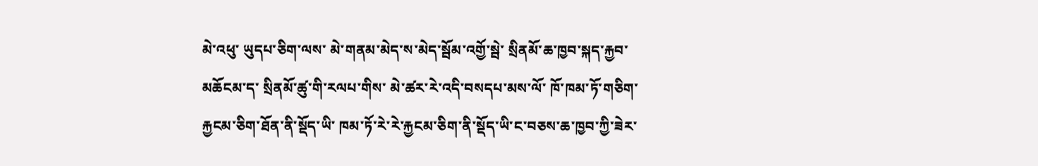མེ་འཕུ་ ཡུདཔ་ཅིག་ལས་ མེ་གནམ་མེད་ས་མེད་སྦོམ་འགྱོ་སྦེ་ སྲིནམོ་ཆ་ཁྱབ་སྐད་རྐྱབ་མཆོངམ་ད་ སྲིནམོ་ཚུ་གི་རལཔ་གིས་ མེ་ཚར་རེ་འདི་བསདཔ་མས་ལོ་ ཁོ་ཁམ་ཏོ་གཅིག་རྐྱངམ་ཅིག་ཐོན་ནི་སྡོད་ཡི་ ཁམ་ཏོ་རེ་རེ་རྐྱངམ་ཅིག་ནི་སྡོད་ཡི་ང་བཅས་ཆ་ཁྱབ་ཀྱི་ཟེར་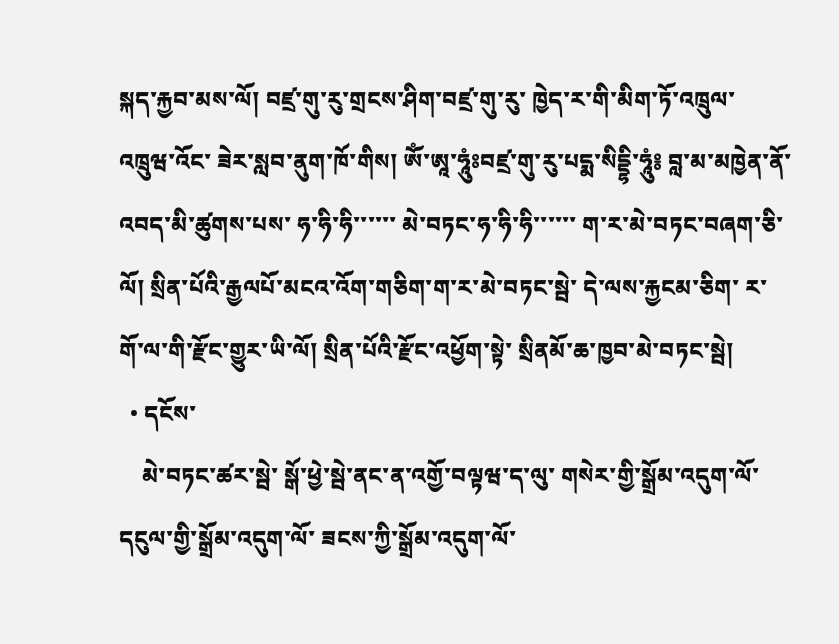སྐད་རྐྱབ་མས་ལོ། བཛྲ་གུ་རུ་གྲངས་ཤིག་བཛྲ་གུ་རུ་ ཁྱེད་ར་གི་མིག་ཏོ་འཁྲུལ་འཁྲུཝ་འོང་ ཟེར་སླབ་ནུག་ཁོ་གིས། ཨོཾ་ཨཱ་ཧཱུཾཿབཛྲ་གུ་རུ་པདྨ་སིདྡྷི་ཧཱུཾ༔ བླ་མ་མཁྱེན་ནོ་ འབད་མི་ཚུགས་པས་ ཧ་ཧི་ཧི་་་་་་ མེ་བཏང་ཧ་ཧི་ཧི་་་་་་ ག་ར་མེ་བཏང་བཞག་ཅི་ལོ། སྲིན་པོའི་རྒྱལཔོ་མངའ་འོག་གཅིག་ག་ར་མེ་བཏང་སྦེ་ དེ་ལས་རྐྱངམ་ཅིག་ ར་གོ་ལ་གི་རྫོང་གྱུར་ཡི་ལོ། སྲིན་པོའི་རྫོང་འཕྱོག་སྟེ་ སྲིནམོ་ཆ་ཁྱབ་མེ་བཏང་སྦེ།
  • དངོས་
    མེ་བཏང་ཚར་སྦེ་ སྒོ་ཕྱེ་སྦེ་ནང་ན་འགྱོ་བལྟཝ་ད་ལུ་ གསེར་གྱི་སྒྲོམ་འདུག་ལོ་ དངུལ་གྱི་སྒྲོམ་འདུག་ལོ་ ཟངས་ཀྱི་སྒྲོམ་འདུག་ལོ་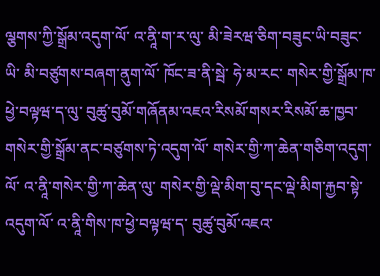ལྕགས་ཀྱི་སྒྲོམ་འདུག་ལོ་ འ་ནཱི་ག་ར་ལུ་ མི་ཟེརཝ་ཅིག་བཟུང་ཡི་བཟུང་ཡི་ མི་བཙུགས་བཞག་ནུག་ལོ་ ཁོང་ཟ་ནི་སྦེ་ ཧེ་མ་རང་ གསེར་གྱི་སྒྲོམ་ཁ་ཕྱེ་བལྟཝ་ད་ལུ་ བུཚུ་བུམོ་གཞོནམ་འཇའ་རིསམོ་གསར་རིསམོ་ཆ་ཁྱབ་ གསེར་གྱི་སྒྲོམ་ནང་བཙུགས་ཏེ་འདུག་ལོ་ གསེར་གྱི་ཀ་ཆེན་གཅིག་འདུག་ལོ་ འ་ནཱི་གསེར་གྱི་ཀ་ཆེན་ལུ་ གསེར་གྱི་ལྡེ་མིག་བུ་དང་ལྡེ་མིག་རྐྱབ་སྟེ་འདུག་ལོ་ འ་ནཱི་གིས་ཁ་ཕྱེ་བལྟཝ་ད་ བུཚུ་བུམོ་འཇའ་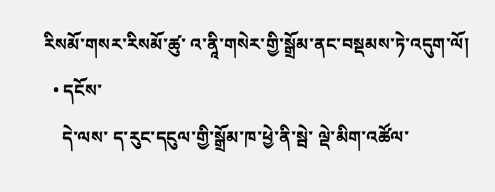རིསམོ་གསར་རིསམོ་ཚུ་ འ་ནཱི་གསེར་གྱི་སྒྲོམ་ནང་བསྡམས་ཏེ་འདུག་ལོ།
  • དངོས་
    དེ་ལས་ ད་རུང་དངུལ་གྱི་སྒྲོམ་ཁ་ཕྱེ་ནི་སྦེ་ ལྡེ་མིག་འཚོལ་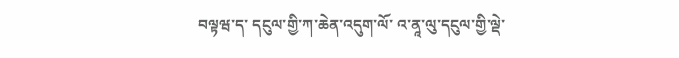བལྟཝ་ད་ དངུལ་གྱི་ཀ་ཆེན་འདུག་ལོ་ འ་ནཱ་ལུ་དངུལ་གྱི་ལྡེ་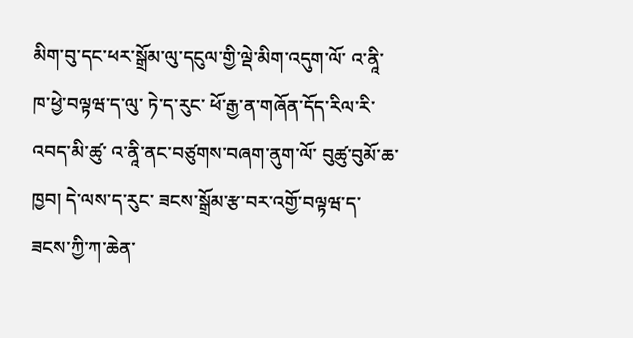མིག་བུ་དང་ཕར་སྒྲོམ་ལུ་དངུལ་གྱི་ལྡེ་མིག་འདུག་ལོ་ འ་ནཱི་ཁ་ཕྱེ་བལྟཝ་ད་ལུ་ ཏེ་ད་རུང་ ཕོ་རྒྱ་ན་གཞོན་དོད་རིལ་རི་འབད་མི་ཚུ་ འ་ནཱི་ནང་བཙུགས་བཞག་ནུག་ལོ་ བུཚུ་བུམོ་ཆ་ཁྱབ། དེ་ལས་ད་རུང་ ཟངས་སྒྲོམ་རྩ་བར་འགྱོ་བལྟཝ་ད་ ཟངས་ཀྱི་ཀ་ཆེན་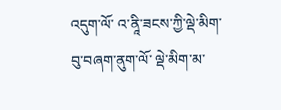འདུག་ལོ་ འ་ནཱི་ཟངས་ཀྱི་ལྡེ་མིག་བུ་བཞག་ནུག་ལོ་ ལྡེ་མིག་མ་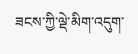ཟངས་ཀྱི་ལྡེ་མིག་འདུག་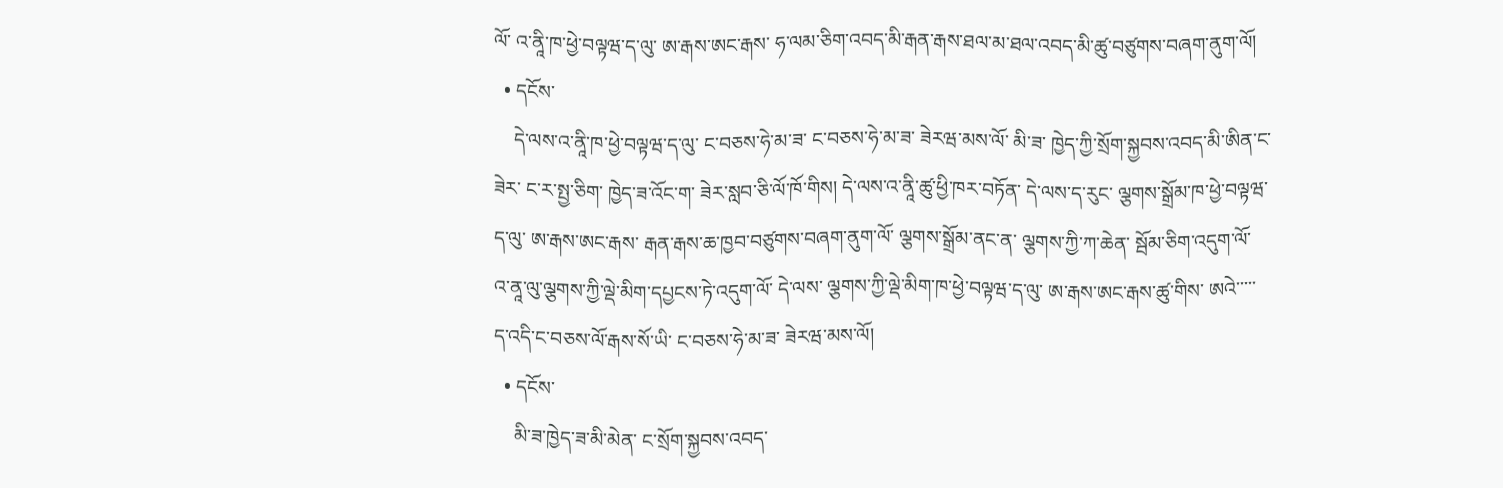ལོ་ འ་ནཱི་ཁ་ཕྱེ་བལྟཝ་ད་ལུ་ ཨ་རྒས་ཨང་རྒས་ ཧ་ལམ་ཅིག་འབད་མི་རྒན་རྒས་ཐལ་མ་ཐལ་འབད་མི་ཚུ་བཙུགས་བཞག་ནུག་ལོ།
  • དངོས་
    དེ་ལས་འ་ནཱི་ཁ་ཕྱེ་བལྟཝ་ད་ལུ་ ང་བཅས་ཧེ་མ་ཟ་ ང་བཅས་ཧེ་མ་ཟ་ ཟེརཝ་མས་ལོ་ མི་ཟ་ ཁྱེད་ཀྱི་སྲོག་སྐྱབས་འབད་མི་ཨིན་ང་ཟེར་ ང་ར་སྤྱ་ཅིག་ ཁྱེད་ཟ་འོང་ག་ ཟེར་སླབ་ཅི་ལོ་ཁོ་གིས། དེ་ལས་འ་ནཱི་ཚུ་ཕྱི་ཁར་བཏོན་ དེ་ལས་ད་རུང་ ལྕགས་སྒྲོམ་ཁ་ཕྱེ་བལྟཝ་ད་ལུ་ ཨ་རྒས་ཨང་རྒས་ རྒན་རྒས་ཆ་ཁྱབ་བཙུགས་བཞག་ནུག་ལོ་ ལྕགས་སྒྲོམ་ནང་ན་ ལྕགས་ཀྱི་ཀ་ཆེན་ སྦོམ་ཅིག་འདུག་ལོ་ འ་ནཱ་ལུ་ལྕགས་ཀྱི་ལྡེ་མིག་དཔྱངས་ཏེ་འདུག་ལོ་ དེ་ལས་ ལྕགས་ཀྱི་ལྡེ་མིག་ཁ་ཕྱེ་བལྟཝ་ད་ལུ་ ཨ་རྒས་ཨང་རྒས་ཚུ་གིས་ ཨའེ་་་་་ ད་འདི་ང་བཅས་ལོ་རྒས་སོ་ཡི་ ང་བཅས་ཧེ་མ་ཟ་ ཟེརཝ་མས་ལོ།
  • དངོས་
    མི་ཟ་ཁྱེད་ཟ་མི་མེན་ ང་སྲོག་སྐྱབས་འབད་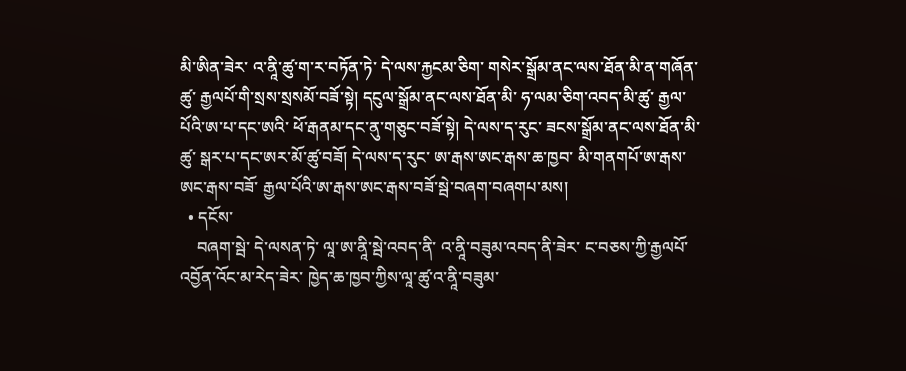མི་ཨིན་ཟེར་ འ་ནཱི་ཚུ་ག་ར་བཏོན་ཏེ་ དེ་ལས་རྐྱངམ་ཅིག་ གསེར་སྒྲོམ་ནང་ལས་ཐོན་མི་ན་གཞོན་ཚུ་ རྒྱལཔོ་གི་སྲས་སྲསམོ་བཟོ་སྟེ། དངུལ་སྒྲོམ་ནང་ལས་ཐོན་མི་ ཧ་ལམ་ཅིག་འབད་མི་ཚུ་ རྒྱལ་པོའི་ཨ་པ་དང་ཨའི་ ཕོ་རྒནམ་དང་ནུ་གཅུང་བཟོ་སྟེ། དེ་ལས་ད་རུང་ ཟངས་སྒྲོམ་ནང་ལས་ཐོན་མི་ཚུ་ སྒར་པ་དང་ཨར་མོ་ཚུ་བཟོ། དེ་ལས་ད་རུང་ ཨ་རྒས་ཨང་རྒས་ཆ་ཁྱབ་ མི་གནགཔོ་ཨ་རྒས་ཨང་རྒས་བཟོ་ རྒྱལ་པོའི་ཨ་རྒས་ཨང་རྒས་བཟོ་སྦེ་བཞག་བཞགཔ་མས།
  • དངོས་
    བཞག་སྦེ་ དེ་ལསན་ཏེ་ ལཱ་ཨ་ནཱི་སྦེ་འབད་ནི་ འ་ནཱི་བཟུམ་འབད་ནི་ཟེར་ ང་བཅས་ཀྱི་རྒྱལཔོ་འབྱོན་འོང་མ་རེད་ཟེར་ ཁྱེད་ཆ་ཁྱབ་ཀྱིས་ལཱ་ཚུ་འ་ནཱི་བཟུམ་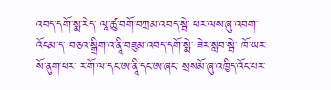འབད་དགོ་སྨ་རེད་ ལཱ་ཚུ་བགོ་བཀྲམ་འབད་སྦེ་ ཕར་ལས་ཞུ་འབག་འོངམ་ད་ བཅའ་སྒྲིག་འ་ནཱི་བཟུམ་འབད་དགོ་སྨེ་ ཟེར་སླབ་སྦེ་ ཁོ་ཡར་སོ་ནུག་ཕར་ ར་གོ་ལ་དང་ཨ་ནཱི་དང་ཨ་ཞང་ སྲསམོ་ཞུ་འཁྱིད་འོང་པར་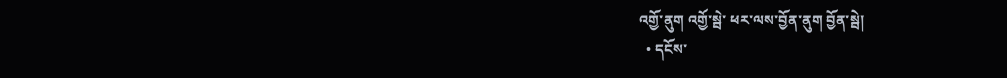འགྱོ་ནུག འགྱོ་སྦེ་ ཕར་ལས་བྱོན་ནུག བྱོན་སྦེ།
  • དངོས་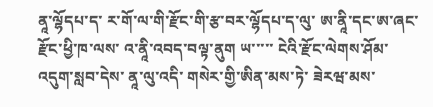ནཱ་ལྷོདཔ་ད་ ར་གོ་ལ་གི་རྫོང་གི་རྩ་བར་ལྷོདཔ་ད་ལུ་ ཨ་ནཱི་དང་ཨ་ཞང་ རྫོང་ཕྱི་ཁ་ལས་ འ་ནཱི་འབད་བལྟ་ནུག ཡ་་་་་ ངེའི་རྫོང་ལེགས་ཤོམ་འདུག་སླབ་དེས་ ནཱ་ལུ་འདི་ གསེར་གྱི་ཨིན་མས་ཏེ་ ཟེརཝ་མས་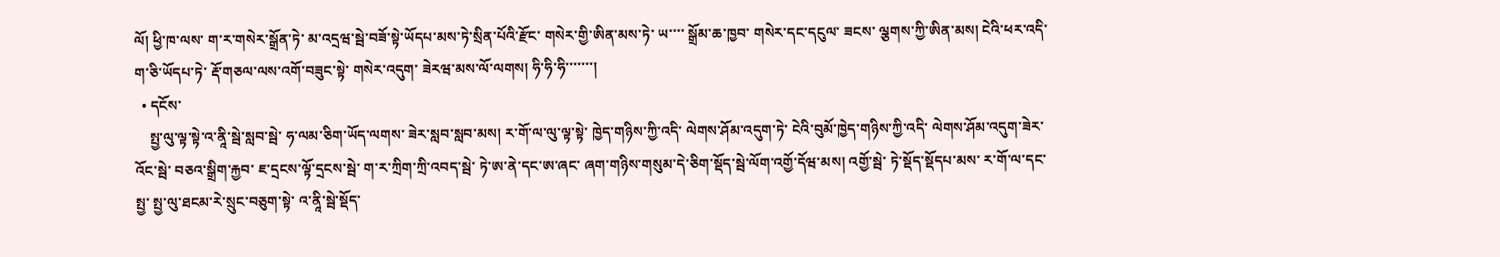ལོ། ཕྱི་ཁ་ལས་ ག་ར་གསེར་སྒྲོན་ཏེ་ མ་འདྲཝ་སྦེ་བཟོ་སྟེ་ཡོདཔ་མས་ཏེ་སྲིན་པོའི་རྫོང་ གསེར་གྱི་ཨིན་མས་ཏེ་ ཡ་་་་ སྒྲོམ་ཆ་ཁྱབ་ གསེར་དང་དངུལ་ ཟངས་ ལྕགས་ཀྱི་ཨིན་མས། ངེའི་ཕར་འདི་ ག་ཅི་ཡོདཔ་ཏེ་ རྡོ་གཅལ་ལས་འགོ་བཟུང་སྟེ་ གསེར་འདུག་ ཟེརཝ་མས་ལོ་ལགས། ཧི་ཧི་ཧི་་་་་་་།
  • དངོས་
    སྤྱ་ལུ་ལྟ་སྟེ་འ་ནཱི་སྦེ་སླབ་སྦེ་ ཧ་ལམ་ཅིག་ཡོད་ལགས་ ཟེར་སླབ་སླབ་མས། ར་གོ་ལ་ལུ་ལྟ་སྟེ་ ཁྱེད་གཉིས་ཀྱི་འདི་ ལེགས་ཤོམ་འདུག་ཏེ་ ངེའི་བུམོ་ཁྱེད་གཉིས་ཀྱི་འདི་ ལེགས་ཤོམ་འདུག་ཟེར་འོང་སྦེ་ བཅའ་སྒྲིག་རྐྱབ་ ཇ་དྲངས་ལྟོ་དྲངས་སྦེ་ ག་ར་ཀྲིག་ཀྲི་འབད་སྦེ་ ཏེ་ཨ་ནེ་དང་ཨ་ཞང་ ཞག་གཉིས་གསུམ་དེ་ཅིག་སྡོད་སྦེ་ལོག་འགྱོ་དོཝ་མས། འགྱོ་སྦེ་ ཏེ་སྡོད་སྡོདཔ་མས་ ར་གོ་ལ་དང་སྤྱ་ སྤྱ་ལུ་ཐངམ་རེ་སྲུང་བཅུག་སྟེ་ འ་ནཱི་སྦེ་སྡོད་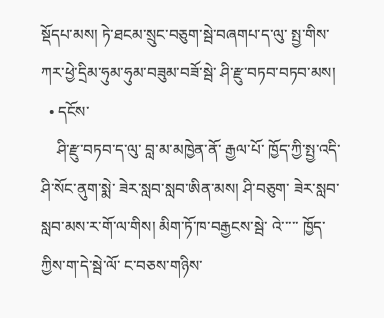སྡོདཔ་མས། ཏེ་ཐངམ་སྲུང་བཅུག་སྦེ་བཞགཔ་ད་ལུ་ སྤྱ་གིས་ ཀར་ཕྱེ་དྲིམ་ཧུམ་ཧུམ་བཟུམ་བཟོ་སྦེ་ ཤི་རྫུ་བཏབ་བཏབ་མས།
  • དངོས་
    ཤི་རྫུ་བཏབ་ད་ལུ་ བླ་མ་མཁྱེན་ནོ་ རྒྱལ་པོ་ ཁྱོད་ཀྱི་སྤྱ་འདི་ ཤི་སོང་ནུག་སྨེ་ ཟེར་སླབ་སླབ་ཨིན་མས། ཤི་བཅུག་ ཟེར་སླབ་སླབ་མས་ར་གོ་ལ་གིས། མིག་ཏོ་ཁ་བརྒྱངས་སྦེ་ འེ་་་་་ ཁྱོད་ཀྱིས་ག་དེ་སྦེ་ལོ་ ང་བཅས་གཉིས་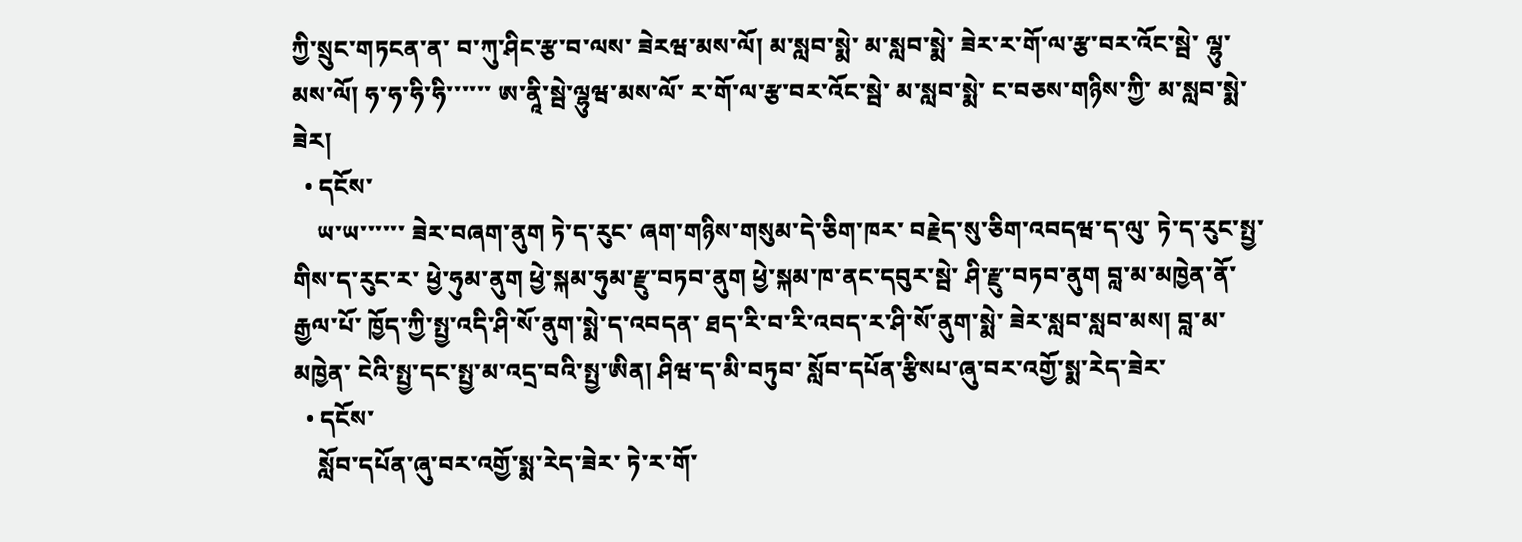ཀྱི་སྲུང་གཏངན་ན་ བ་ཀུ་ཤིང་རྩ་བ་ལས་ ཟེརཝ་མས་ལོ། མ་སླབ་སྨེ་ མ་སླབ་སྨེ་ ཟེར་ར་གོ་ལ་རྩ་བར་འོང་སྦེ་ ལྷུ་མས་ལོ། ཧ་ཧ་ཧི་ཧི་་་་་་ ཨ་ནཱི་སྦེ་ལྷུཝ་མས་ལོ་ ར་གོ་ལ་རྩ་བར་འོང་སྦེ་ མ་སླབ་སྨེ་ ང་བཅས་གཉིས་ཀྱི་ མ་སླབ་སྨེ་ཟེར།
  • དངོས་
    ཡ་ཡ་་་་་་ ཟེར་བཞག་ནུག ཏེ་ད་རུང་ ཞག་གཉིས་གསུམ་དེ་ཅིག་ཁར་ བརྗེད་སུ་ཅིག་འབདཝ་ད་ལུ་ ཏེ་ད་རུང་སྤྱ་གིས་ད་རུང་ར་ ཕྱེ་ཧུམ་ནུག ཕྱེ་སྐམ་ཧུམ་རྫུ་བཏབ་ནུག ཕྱེ་སྐམ་ཁ་ནང་དབུར་སྦེ་ ཤི་རྫུ་བཏབ་ནུག བླ་མ་མཁྱེན་ནོ་ རྒྱལ་པོ་ ཁྱོད་ཀྱི་སྤྱ་འདི་ཤི་སོ་ནུག་སྨེ་ད་འབདན་ ཐད་རི་བ་རི་འབད་ར་ཤི་སོ་ནུག་སྨེ་ ཟེར་སླབ་སླབ་མས། བླ་མ་མཁྱེན་ ངེའི་སྤྱ་དང་སྤྱ་མ་འདྲ་བའི་སྤྱ་ཨིན། ཤིཝ་ད་མི་བཏུབ་ སློབ་དཔོན་རྩིསཔ་ཞུ་བར་འགྱོ་སྨ་རེད་ཟེར་
  • དངོས་
    སློབ་དཔོན་ཞུ་བར་འགྱོ་སྨ་རེད་ཟེར་ ཏེ་ར་གོ་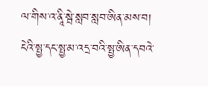ལ་གིས་འ་ནཱི་སྦེ་སླབ་སླབ་ཨིན་མས་བ། ངེའི་སྤྱ་དང་སྤྱ་མ་འདྲ་བའི་སྤྱ་ཨིན་དབའེ་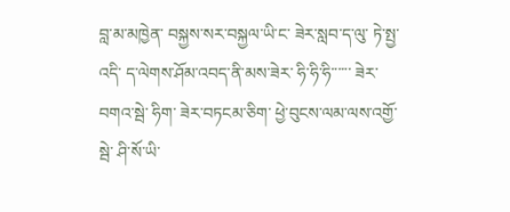བླ་མ་མཁྱེན་ བསྐྱས་སར་བསྐྱལ་ཡི་ང་ ཟེར་སླབ་ད་ལུ་ ཏེ་སྤྱ་འདི་ ད་ལེགས་ཤོམ་འབད་ནི་མས་ཟེར་ ཧི་ཧི་ཧི་་་་་་ ཟེར་བགའ་སྦེ་ ཧིག་ ཟེར་བཏངམ་ཅིག་ ཕྱེ་བུངས་ལམ་ལས་འགྱོ་སྦེ་ ཤི་སོ་ཡི་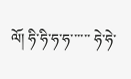ལོ། ཧི་ཧི་ཧ་ཧ་་་་་་ ཧེ་ཧེ་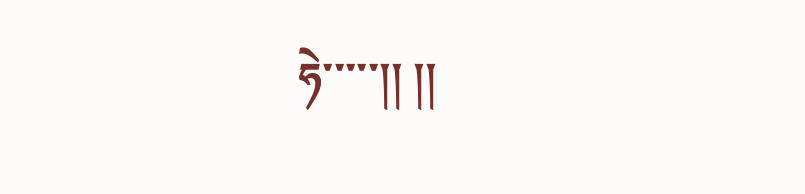ཧེ་་་་་།། །།